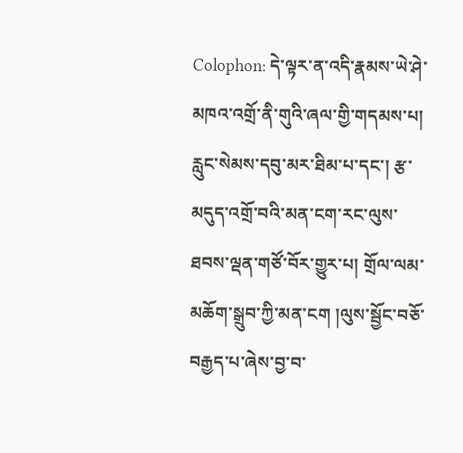Colophon: དེ་ལྟར་ན་འདི་རྣམས་ཡེ་ཤེ་མཁའ་འགྲོ་ནི་གུའི་ཞལ་གྱི་གདམས་པ། རླུང་སེམས་དབུ་མར་ཐིམ་པ་དང་། རྩ་མདུད་འགྲོ་བའི་མན་ངག་རང་ལུས་ཐབས་ལྡན་གཙོ་བོར་གྱུར་པ། གྲོལ་ལམ་མཆོག་སྒྲུབ་ཀྱི་མན་ངག །ལུས་སྦྱོང་བཅོ་བརྒྱད་པ་ཞེས་བྱ་བ་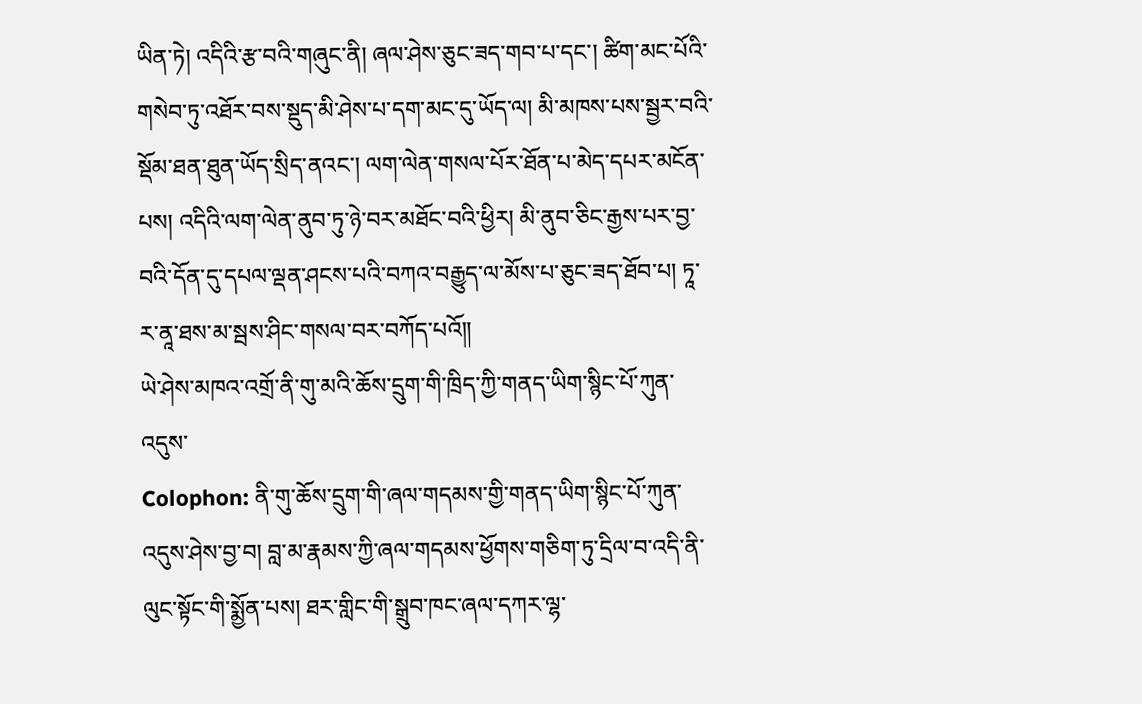ཡིན་ཏེ། འདིའི་རྩ་བའི་གཞུང་ནི། ཞལ་ཤེས་ཅུང་ཟད་གབ་པ་དང་། ཚིག་མང་པོའི་གསེབ་ཏུ་འཐོར་བས་སྡུད་མི་ཤེས་པ་དག་མང་དུ་ཡོད་ལ། མི་མཁས་པས་སྦྱར་བའི་སྡོམ་ཐན་ཐུན་ཡོད་སྲིད་ནའང་། ལག་ལེན་གསལ་པོར་ཐོན་པ་མེད་དཔར་མངོན་པས། འདིའི་ལག་ལེན་ནུབ་ཏུ་ཉེ་བར་མཐོང་བའི་ཕྱིར། མི་ནུབ་ཅིང་རྒྱས་པར་བྱ་བའི་དོན་དུ་དཔལ་ལྡན་ཤངས་པའི་བཀའ་བརྒྱུད་ལ་མོས་པ་ཅུང་ཟད་ཐོབ་པ། ཏཱ་ར་ནཱ་ཐས་མ་སྦས་ཤིང་གསལ་བར་བཀོད་པའོ༎
ཡེ་ཤེས་མཁའ་འགྲོ་ནི་གུ་མའི་ཆོས་དྲུག་གི་ཁྲིད་ཀྱི་གནད་ཡིག་སྙིང་པོ་ཀུན་འདུས་
Colophon: ནི་གུ་ཆོས་དྲུག་གི་ཞལ་གདམས་གྱི་གནད་ཡིག་སྙིང་པོ་ཀུན་འདུས་ཤེས་བྱ་བ། བླ་མ་རྣམས་ཀྱི་ཞལ་གདམས་ཕྱོགས་གཅིག་ཏུ་དྲིལ་བ་འདི་ནི་ལུང་སྟོང་གི་སྨྱོན་པས། ཐར་གླིང་གི་སྒྲུབ་ཁང་ཞལ་དཀར་ལྷ་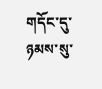གདོང་དུ་ཉམས་སུ་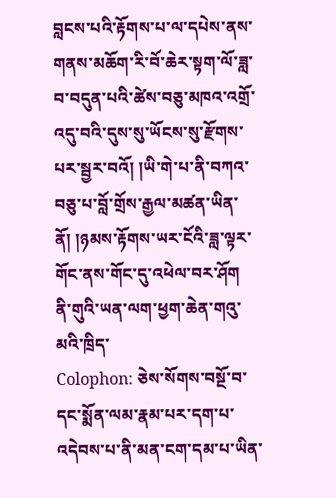བླངས་པའི་རྟོགས་པ་ལ་དཔེས་ནས་གནས་མཆོག་རི་བོ་ཆེར་སྟག་ལོ་ཟླ་བ་བདུན་པའི་ཚེས་བཅུ་མཁའ་འགྲོ་འདུ་བའི་དུས་སུ་ཡོངས་སུ་རྫོགས་པར་སྦྱར་བའོ། །ཡི་གེ་པ་ནི་བཀའ་བཅུ་པ་བློ་གྲོས་རྒྱལ་མཚན་ཡིན་ནོ། །ཉམས་རྟོགས་ཡར་ངོའི་ཟླ་ལྟར་གོང་ནས་གོང་དུ་འཕེལ་བར་ཤོག
ནི་གུའི་ཡན་ལག་ཕྱག་ཆེན་གའུ་མའི་ཁྲིད་
Colophon: ཅེས་སོགས་བསྔོ་བ་དང་སྨོན་ལམ་རྣམ་པར་དག་པ་འདེབས་པ་ནི་མན་ངག་དམ་པ་ཡིན་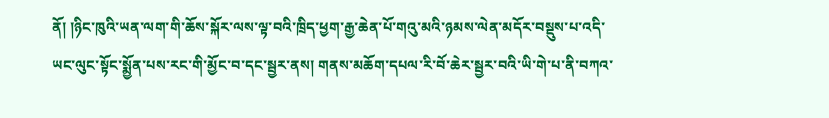ནོ། །ཉིང་ཁུའི་ཡན་ལག་གི་ཆོས་སྐོར་ལས་ལྟ་བའི་ཁྲིད་ཕྱག་རྒྱ་ཆེན་པོ་གའུ་མའི་ཉམས་ལེན་མདོར་བསྡུས་པ་འདི་ཡང་ལུང་སྟོང་སྨྱོན་པས་རང་གི་མྱོང་བ་དང་སྦྱར་ནས། གནས་མཆོག་དཔལ་རི་བོ་ཆེར་སྦྱར་བའི་ཡི་གེ་པ་ནི་བཀའ་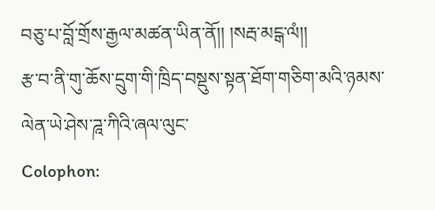བཅུ་པ་བློ་གྲོས་རྒྱལ་མཚན་ཡིན་ནོ།། །སརྦ་མངྒ་ལཾ།།
རྩ་བ་ནི་གུ་ཆོས་དྲུག་གི་ཁྲིད་བསྡུས་སྟན་ཐོག་གཅིག་མའི་ཉམས་ལེན་ཡེ་ཤེས་ཌཱ་ཀིའི་ཞལ་ལུང་
Colophon: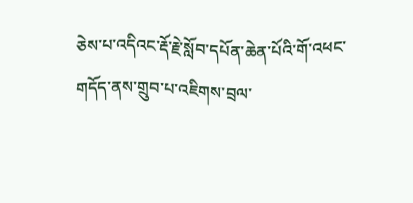ཅེས་པ་འདིའང་རྡོ་རྗེ་སློབ་དཔོན་ཆེན་པོའི་གོ་འཕང་གདོད་ནས་གྲུབ་པ་འཇིགས་བྲལ་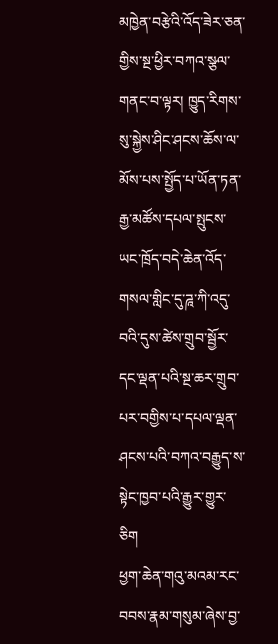མཁྱེན་བརྩེའི་འོད་ཟེར་ཅན་གྱིས་སྔ་ཕྱིར་བཀའ་སྩལ་གནང་བ་ལྟར། ཁྱུད་རིགས་སུ་སྐྱེས་ཤིང་ཤངས་ཆོས་ལ་མོས་པས་སྤྱོད་པ་ཡོན་ཏན་རྒྱ་མཚོས་དཔལ་སྤུངས་ཡང་ཁྲོད་བདེ་ཆེན་འོད་གསལ་གླིང་དུ་ཌཱ་ཀི་འདུ་བའི་དུས་ཚེས་གྲུབ་སྦྱོར་དང་ལྡན་པའི་སྔ་ཆར་གྲུབ་པར་བགྱིས་པ་དཔལ་ལྡན་ཤངས་པའི་བཀའ་བརྒྱུད་ས་སྟེང་ཁྱབ་པའི་རྒྱུར་གྱུར་ཅིག
ཕྱག་ཆེན་གའུ་མའམ་རང་བབས་རྣམ་གསུམ་ཞེས་བྱ་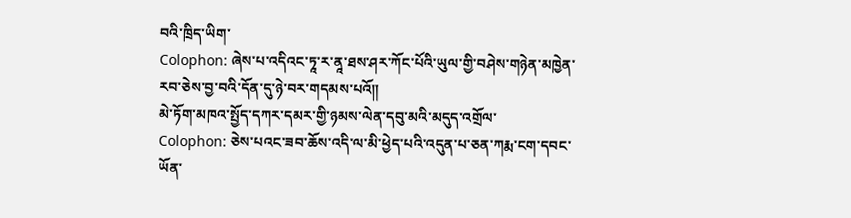བའི་ཁྲིད་ཡིག་
Colophon: ཞེས་པ་འདིའང་ཏཱ་ར་ནཱ་ཐས་ཤར་ཀོང་པོའི་ཡུལ་གྱི་བཤེས་གཉེན་མཁྱེན་རབ་ཅེས་བྱ་བའི་དོན་དུ་ཉེ་བར་གདམས་པའོ༎
མེ་ཏོག་མཁའ་སྤྱོད་དཀར་དམར་གྱི་ཉམས་ལེན་དབུ་མའི་མདུད་འགྲོལ་
Colophon: ཅེས་པའང་ཟབ་ཆོས་འདི་ལ་མི་ཕྱེད་པའི་འདུན་པ་ཅན་ཀརྨ་ངག་དབང་ཡོན་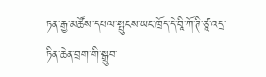ཏན་རྒྱ་མཚོས་དཔལ་སྤུངས་ཡང་ཁྲོད་དེ་བཱི་ཀོ་ཊི་ཙཱ་འདྲ་ཏིན་ཆེན་བྲག་གི་སྒྲུབ་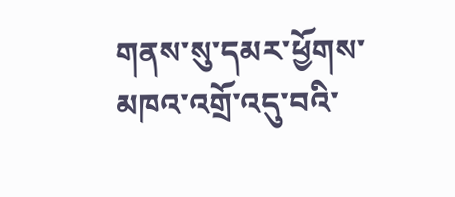གནས་སུ་དམར་ཕྱོགས་མཁའ་འགྲོ་འདུ་བའི་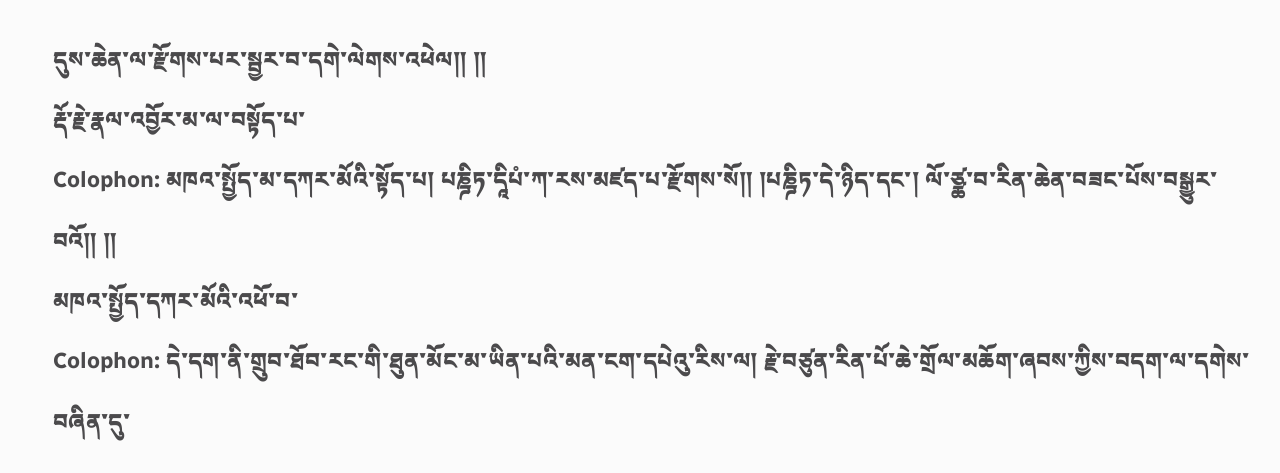དུས་ཆེན་ལ་རྫོགས་པར་སྦྱར་བ་དགེ་ལེགས་འཕེལ༎ ༎
རྡོ་རྗེ་རྣལ་འབྱོར་མ་ལ་བསྟོད་པ་
Colophon: མཁའ་སྤྱོད་མ་དཀར་མོའི་སྟོད་པ། པཎྜིཏ་དཱིཔཾ་ཀ་རས་མཛད་པ་རྫོགས་སོ༎ །པཎྜིཏ་དེ་ཉིད་དང་། ལོ་ཙྪ་བ་རིན་ཆེན་བཟང་པོས་བསྒྱུར་བའོ༎ ༎
མཁའ་སྤྱོད་དཀར་མོའི་འཕོ་བ་
Colophon: དེ་དག་ནི་གྲུབ་ཐོབ་རང་གི་ཐུན་མོང་མ་ཡིན་པའི་མན་ངག་དཔེའུ་རིས་ལ། རྗེ་བཙུན་རིན་པོ་ཆེ་གྲོལ་མཆོག་ཞབས་ཀྱིས་བདག་ལ་དགེས་བཞིན་དུ་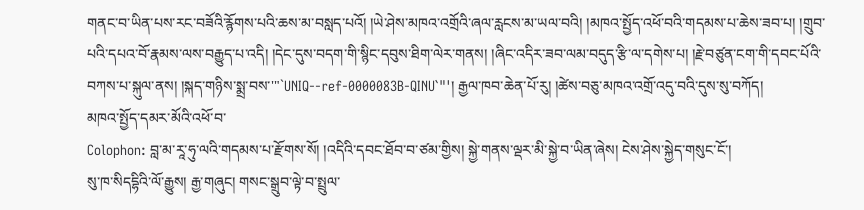གནང་བ་ཡིན་པས་རང་བཟོའི་རྙོགས་པའི་ཆས་མ་བསླད་པའོ། །ཡེ་ཤེས་མཁའ་འགྲོའི་ཞལ་རླངས་མ་ཡལ་བའི། །མཁའ་སྤྱོད་འཕོ་བའི་གདམས་པ་ཆེས་ཟབ་པ། །གྲུབ་པའི་དཔའ་བོ་རྣམས་ལས་བརྒྱུད་པ་འདི། །དེང་དུས་བདག་གི་སྙིང་དབུས་ཐིག་ལེར་གནས། །ཞིང་འདིར་ཟབ་ལམ་བདུད་རྩི་ལ་དགེས་པ། །རྗེ་བཙུན་ངག་གི་དབང་པོའི་བཀས་པ་སྐུལ་ནས། །སྐད་གཉིས་སྨྲ་བས་'"`UNIQ--ref-0000083B-QINU`"'། རྒྱལ་ཁབ་ཆེན་པོ་རུ། །ཚེས་བཅུ་མཁའ་འགྲོ་འདུ་བའི་དུས་སུ་བཀོད།
མཁའ་སྤྱོད་དམར་མོའི་འཕོ་བ་
Colophon: བླ་མ་རཱ་ཧུ་ལའི་གདམས་པ་རྫོགས་སོ། །འདིའི་དབང་ཐོབ་བ་ཙམ་གྱིས། སྐྱེ་གནས་ལྡར་མི་སྐྱེ་བ་ཡིན་ཞེས། ངེས་ཤེས་སྐྱེད་གསུང་ངོ་།
སུ་ཁ་སིདདྷིའི་ལོ་རྒྱུས། རྒྱ་གཞུང། གསང་སྒྲུབ་ལྟེ་བ་སྤྲུལ་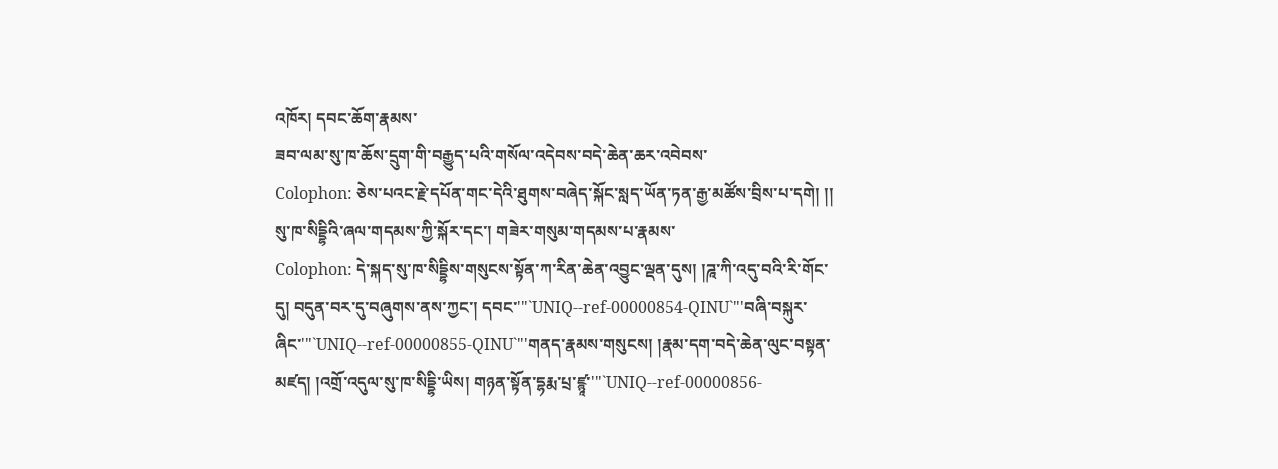འཁོར། དབང་ཆོག་རྣམས་
ཟབ་ལམ་སུ་ཁ་ཆོས་དྲུག་གི་བརྒྱུད་པའི་གསོལ་འདེབས་བདེ་ཆེན་ཆར་འབེབས་
Colophon: ཅེས་པའང་རྗེ་དཔོན་གང་དེའི་ཐུགས་བཞེད་སྐོང་སླད་ཡོན་ཏན་རྒྱ་མཚོས་བྲིས་པ་དགེ། །།
སུ་ཁ་སིདྡྷིའི་ཞལ་གདམས་ཀྱི་སྐོར་དང་། གཟེར་གསུམ་གདམས་པ་རྣམས་
Colophon: དེ་སྐད་སུ་ཁ་སིདྡྷིས་གསུངས་སྟོན་ཀ་རིན་ཆེན་འབྱུང་ལྡན་དུས། །ཌཱ་ཀི་འདུ་བའི་རི་གོང་དུ། བདུན་བར་དུ་བཞུགས་ནས་ཀྱང་། དབང་'"`UNIQ--ref-00000854-QINU`"'བཞི་བསྐུར་ཞིང་'"`UNIQ--ref-00000855-QINU`"'གནད་རྣམས་གསུངས། །རྣམ་དག་བདེ་ཆེན་ལུང་བསྟན་མཛད། །འགྲོ་འདུལ་སུ་ཁ་སིདྡྷི་ཡིས། གཉན་སྟོན་དྷརྨ་པྲ་ཛྙཱ་'"`UNIQ--ref-00000856-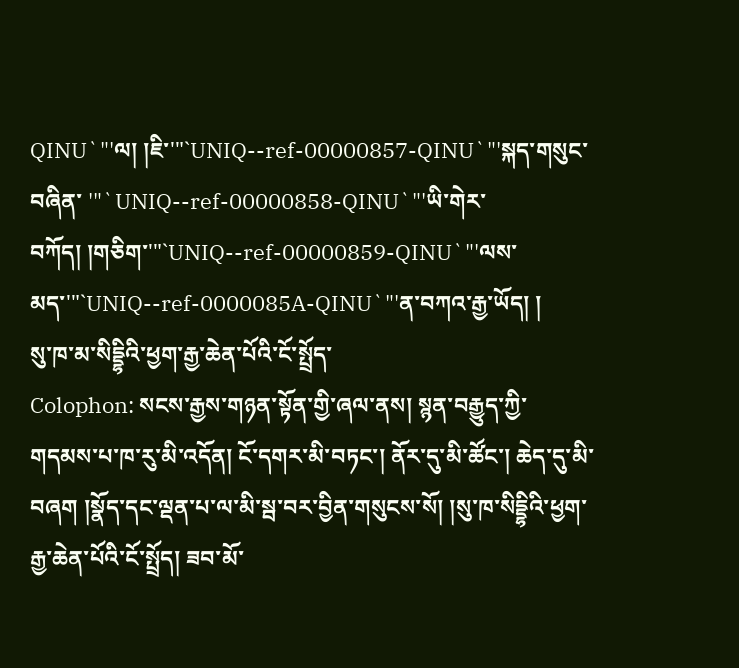QINU`"'ལ། །ཇི་'"`UNIQ--ref-00000857-QINU`"'སྐད་གསུང་བཞིན་ '"`UNIQ--ref-00000858-QINU`"'ཡི་གེར་བཀོད། །གཅིག་'"`UNIQ--ref-00000859-QINU`"'ལས་མད་'"`UNIQ--ref-0000085A-QINU`"'ན་བཀའ་རྒྱ་ཡོད། །
སུ་ཁ་མ་སིདྡྷིའི་ཕྱག་རྒྱ་ཆེན་པོའི་ངོ་སྤྲོད་
Colophon: སངས་རྒྱས་གཉན་སྟོན་གྱི་ཞལ་ནས། སྙན་བརྒྱུད་ཀྱི་གདམས་པ་ཁ་རུ་མི་འདོན། ངོ་དགར་མི་བཏང་། ནོར་དུ་མི་ཚོང་། ཆེད་དུ་མི་བཞག །སྣོད་དང་ལྡན་པ་ལ་མི་སྦ་བར་བྱིན་གསུངས་སོ། །སུ་ཁ་སིདྡྷིའི་ཕྱག་རྒྱ་ཆེན་པོའི་ངོ་སྤྲོད། ཟབ་མོ་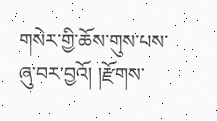གསེར་གྱི་ཆོས་གུས་པས་ཞུ་བར་བྱའོ། །རྫོགས་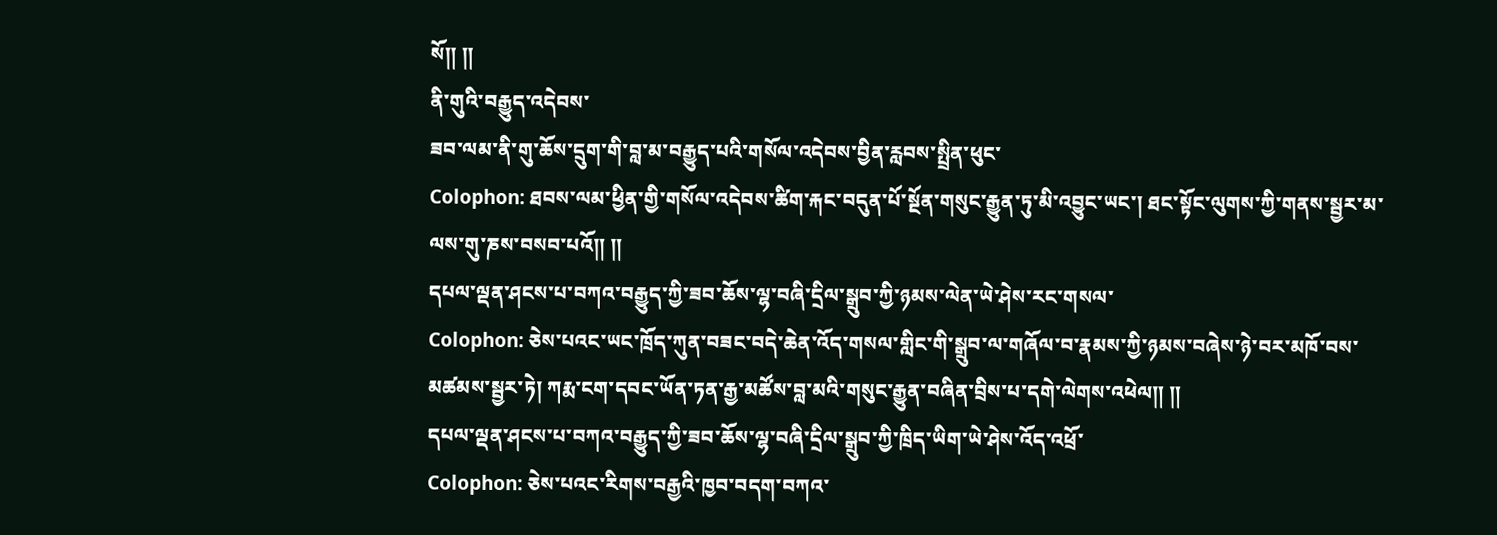སོ༎ ༎
ནི་གུའི་བརྒྱུད་འདེབས་
ཟབ་ལམ་ནི་གུ་ཆོས་དྲུག་གི་བླ་མ་བརྒྱུད་པའི་གསོལ་འདེབས་བྱིན་རླབས་སྤྲིན་ཕུང་
Colophon: ཐབས་ལམ་ཕྱིན་གྱི་གསོལ་འདེབས་ཚིག་རྐང་བདུན་པོ་སྔོན་གསུང་རྒྱུན་ཏུ་མི་འབྱུང་ཡང་། ཐང་སྟོང་ལུགས་ཀྱི་གནས་སྦྱར་མ་ལས་གུ་ཎས་བསབ་པའོ༎ ༎
དཔལ་ལྡན་ཤངས་པ་བཀའ་བརྒྱུད་ཀྱི་ཟབ་ཆོས་ལྷ་བཞི་དྲིལ་སྒྲུབ་ཀྱི་ཉམས་ལེན་ཡེ་ཤེས་རང་གསལ་
Colophon: ཅེས་པའང་ཡང་ཁྲོད་ཀུན་བཟང་བདེ་ཆེན་འོད་གསལ་གླིང་གི་སྒྲུབ་ལ་གཞོལ་བ་རྣམས་ཀྱི་ཉམས་བཞེས་ཉེ་བར་མཁོ་བས་མཚམས་སྦྱར་ཏེ། ཀརྨ་ངག་དབང་ཡོན་ཏན་རྒྱ་མཚོས་བླ་མའི་གསུང་རྒྱུན་བཞིན་བྲིས་པ་དགེ་ལེགས་འཕེལ༎ ༎
དཔལ་ལྡན་ཤངས་པ་བཀའ་བརྒྱུད་ཀྱི་ཟབ་ཆོས་ལྷ་བཞི་དྲིལ་སྒྲུབ་ཀྱི་ཁྲིད་ཡིག་ཡེ་ཤེས་འོད་འཕྲོ་
Colophon: ཅེས་པའང་རིགས་བརྒྱའི་ཁྱབ་བདག་བཀའ་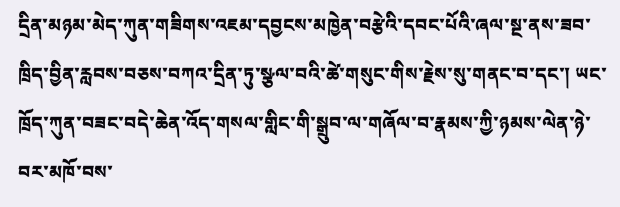དྲིན་མཉམ་མེད་ཀུན་གཟིགས་འཇམ་དབྱངས་མཁྱེན་བརྩེའི་དབང་པོའི་ཞལ་སྔ་ནས་ཟབ་ཁྲིད་བྱིན་རླབས་བཅས་བཀའ་དྲིན་ཏུ་སྩལ་བའི་ཚེ་གསུང་གིས་རྗེས་སུ་གནང་བ་དང་། ཡང་ཁྲོད་ཀུན་བཟང་བདེ་ཆེན་འོད་གསལ་གླིང་གི་སྒྲུབ་ལ་གཞོལ་བ་རྣམས་ཀྱི་ཉམས་ལེན་ཉེ་བར་མཁོ་བས་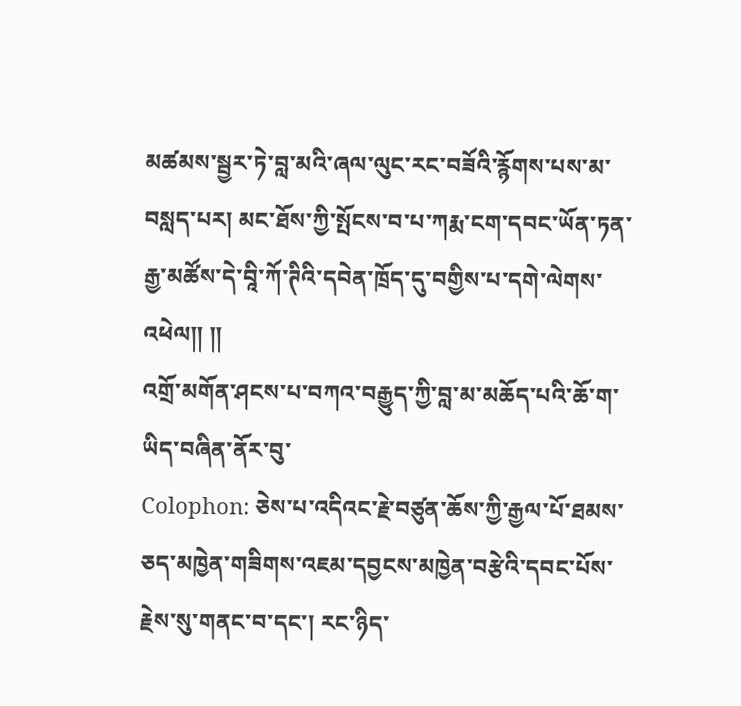མཚམས་སྦྱར་ཏེ་བླ་མའི་ཞལ་ལུང་རང་བཟོའི་རྙོགས་པས་མ་བསླད་པར། མང་ཐོས་ཀྱི་སྤོངས་བ་པ་ཀརྨ་ངག་དབང་ཡོན་ཏན་རྒྱ་མཚོས་དེ་བཱི་ཀོ་ཊིའི་དབེན་ཁྲོད་དུ་བགྱིས་པ་དགེ་ལེགས་འཕེལ༎ ༎
འགྲོ་མགོན་ཤངས་པ་བཀའ་བརྒྱུད་ཀྱི་བླ་མ་མཆོད་པའི་ཆོ་ག་ཡིད་བཞིན་ནོར་བུ་
Colophon: ཅེས་པ་འདིའང་རྗེ་བཙུན་ཆོས་ཀྱི་རྒྱལ་པོ་ཐམས་ཅད་མཁྱེན་གཟིགས་འཇམ་དབྱངས་མཁྱེན་བརྩེའི་དབང་པོས་རྗེས་སུ་གནང་བ་དང་། རང་ཉིད་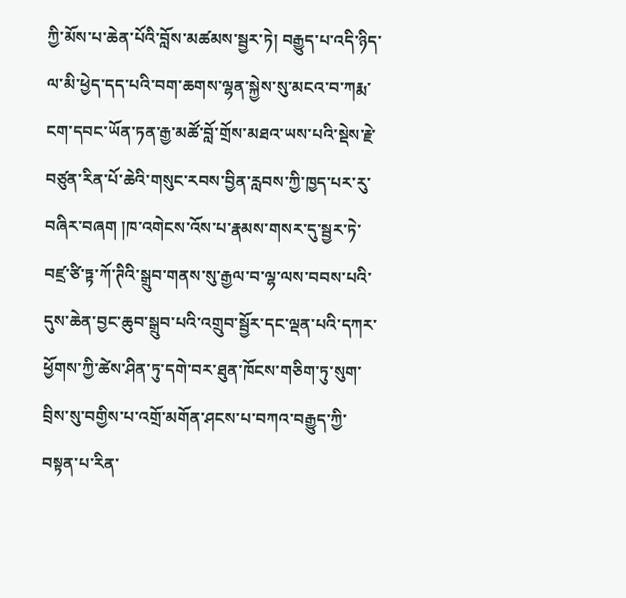ཀྱི་མོས་པ་ཆེན་པོའི་བློས་མཚམས་སྦྱར་ཏེ། བརྒྱུད་པ་འདི་ཉིད་ལ་མི་ཕྱེད་དད་པའི་བག་ཆགས་ལྷན་སྐྱེས་སུ་མངའ་བ་ཀརྨ་ངག་དབང་ཡོན་ཏན་རྒྱ་མཚོ་བློ་གྲོས་མཐའ་ཡས་པའི་སྡེས་རྗེ་བཙུན་རིན་པོ་ཆེའི་གསུང་རབས་བྱིན་རླབས་ཀྱི་ཁྱད་པར་རུ་བཞིར་བཞག །ཁ་འགེངས་འོས་པ་རྣམས་གསར་དུ་སྦྱར་ཏེ་བཛྲ་ཙི་ཏྟ་ཀོ་ཊིའི་སྒྲུབ་གནས་སུ་རྒྱལ་བ་ལྷ་ལས་བབས་པའི་དུས་ཆེན་བྱང་ཆུབ་སྒྲུབ་པའི་འགྲུབ་སྦྱོར་དང་ལྡན་པའི་དཀར་ཕྱོགས་ཀྱི་ཚེས་ཤིན་ཏུ་དགེ་བར་ཐུན་ཁོངས་གཅིག་ཏུ་སུག་བྲིས་སུ་བགྱིས་པ་འགྲོ་མགོན་ཤངས་པ་བཀའ་བརྒྱུད་ཀྱི་བསྟན་པ་རིན་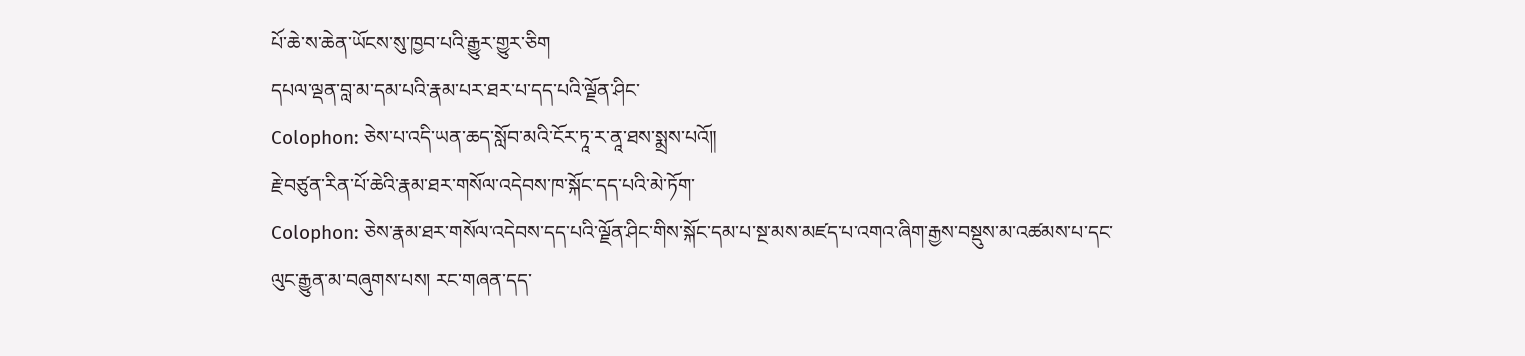པོ་ཆེ་ས་ཆེན་ཡོངས་སུ་ཁྱབ་པའི་རྒྱུར་གྱུར་ཅིག
དཔལ་ལྡན་བླ་མ་དམ་པའི་རྣམ་པར་ཐར་པ་དད་པའི་ལྗོན་ཤིང་
Colophon: ཅེས་པ་འདི་ཡན་ཆད་སློབ་མའི་ངོར་ཏཱ་ར་ནཱ་ཐས་སྨྲས་པའོ༎
རྗེ་བཙུན་རིན་པོ་ཆེའི་རྣམ་ཐར་གསོལ་འདེབས་ཁ་སྐོང་དད་པའི་མེ་ཏོག་
Colophon: ཅེས་རྣམ་ཐར་གསོལ་འདེབས་དད་པའི་ལྗོན་ཤིང་གིས་སྐོང་དམ་པ་སྔ་མས་མཛད་པ་འགའ་ཞིག་རྒྱས་བསྡུས་མ་འཚམས་པ་དང་ལུང་རྒྱུན་མ་བཞུགས་པས། རང་གཞན་དད་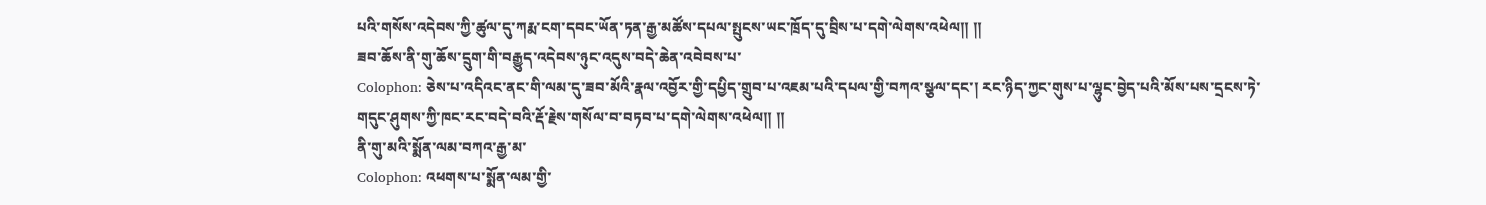པའི་གསོས་འདེབས་ཀྱི་ཚུལ་དུ་ཀརྨ་ངག་དབང་ཡོན་ཏན་རྒྱ་མཚོས་དཔལ་སྤུངས་ཡང་ཁྲོད་དུ་བྲིས་པ་དགེ་ལེགས་འཕེལ༎ ༎
ཟབ་ཆོས་ནི་གུ་ཆོས་དྲུག་གི་བརྒྱུད་འདེབས་ཉུང་འདུས་བདེ་ཆེན་འབེབས་པ་
Colophon: ཅེས་པ་འདིའང་ནང་གི་ལམ་དུ་ཟབ་མོའི་རྣལ་འབྱོར་གྱི་དཔྱིད་གྲུབ་པ་འཇམ་པའི་དཔལ་གྱི་བཀའ་སྩལ་དང་། རང་ཉིད་ཀྱང་གུས་པ་ལྷུང་བྱེད་པའི་མོས་པས་དྲངས་ཏེ་གདུང་ཤུགས་ཀྱི་ཁང་རང་བདེ་བའི་རྡོ་རྗེས་གསོལ་བ་བཏབ་པ་དགེ་ལེགས་འཕེལ༎ ༎
ནི་གུ་མའི་སྨོན་ལམ་བཀའ་རྒྱ་མ་
Colophon: འཕགས་པ་སྨོན་ལམ་གྱི་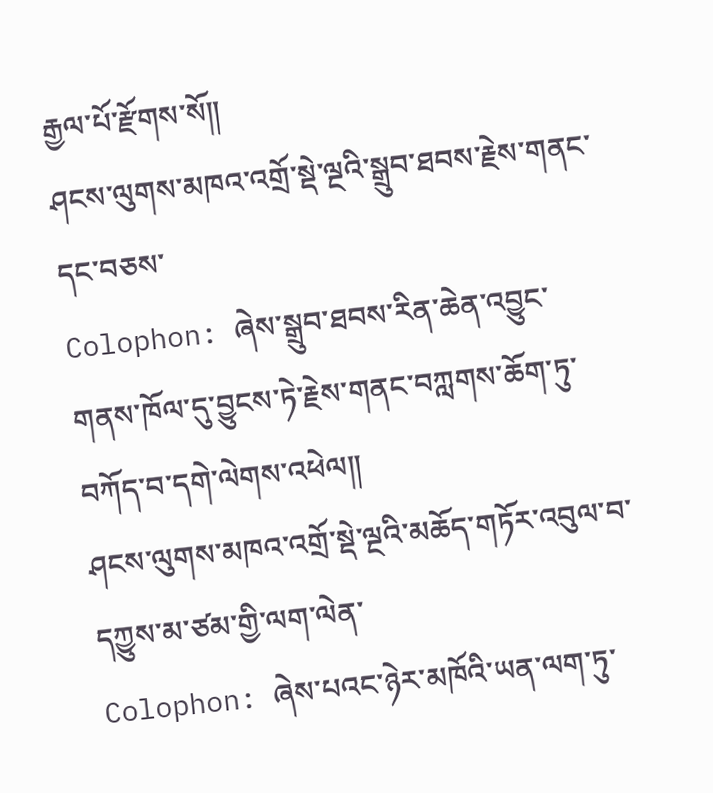རྒྱལ་པོ་རྫོགས་སོ༎
ཤངས་ལུགས་མཁའ་འགྲོ་སྡེ་ལྔའི་སྒྲུབ་ཐབས་རྗེས་གནང་དང་བཅས་
Colophon: ཞེས་སྒྲུབ་ཐབས་རིན་ཆེན་འབྱུང་གནས་ཁོལ་དུ་བྱུངས་ཏེ་རྗེས་གནང་བཀླགས་ཆོག་ཏུ་བཀོད་བ་དགེ་ལེགས་འཕེལ༎
ཤངས་ལུགས་མཁའ་འགྲོ་སྡེ་ལྔའི་མཆོད་གཏོར་འབུལ་བ་དཀྱུས་མ་ཙམ་གྱི་ལག་ལེན་
Colophon: ཞེས་པའང་ཉེར་མཁོའི་ཡན་ལག་ཏུ་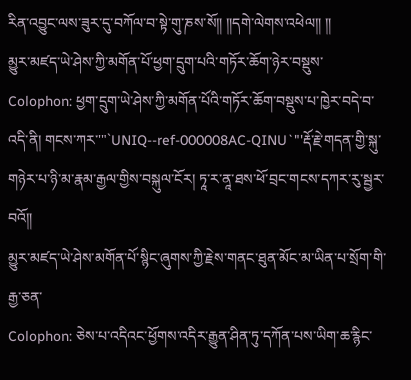རིན་འབྱུང་ལས་ཟུར་དུ་བཀོལ་བ་སྟེ་གུ་ཎས་སོ༎ ༎དགེ་ལེགས་འཕེལ༎ ༎
མྱུར་མཛད་ཡེ་ཤེས་ཀྱི་མགོན་པོ་ཕྱག་དྲུག་པའི་གཏོར་ཆོག་ཉེར་བསྡུས་
Colophon: ཕྱག་དྲུག་ཡེ་ཤེས་ཀྱི་མགོན་པོའི་གཏོར་ཆོག་བསྡུས་པ་ཁྱེར་བདེ་བ་འདི་ནི། གངས་ཀར་'"`UNIQ--ref-000008AC-QINU`"'རྡོ་རྗེ་གདན་གྱི་སྐུ་གཉེར་པ་ཉི་མ་རྣམ་རྒྱལ་གྱིས་བསྐུལ་ངོར། ཏཱ་ར་ནཱ་ཐས་ཕོ་བྲང་གངས་དཀར་རུ་སྦྱར་བའོ༎
མྱུར་མཛད་ཡེ་ཤེས་མགོན་པོ་སྙིང་ཞུགས་ཀྱི་རྗེས་གནང་ཐུན་མོང་མ་ཡིན་པ་སྲོག་གི་རྒྱ་ཅན་
Colophon: ཅེས་པ་འདིའང་ཕྱོགས་འདིར་རྒྱུན་ཤིན་ཏུ་དཀོན་པས་ཡིག་ཆ་རྙིང་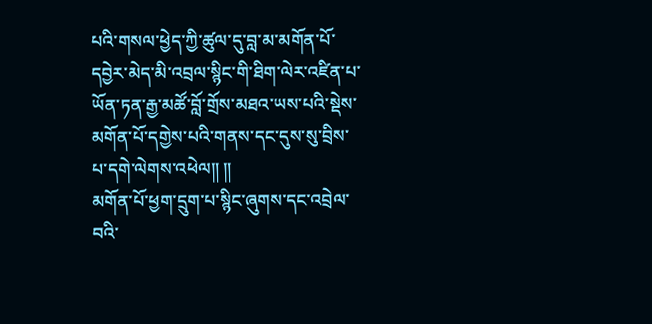པའི་གསལ་ཕྱེད་ཀྱི་ཚུལ་དུ་བླ་མ་མགོན་པོ་དབྱེར་མེད་མི་འབྲལ་སྙིང་གི་ཐིག་ལེར་འཛིན་པ་ཡོན་ཏན་རྒྱ་མཚོ་བློ་གྲོས་མཐའ་ཡས་པའི་སྡེས་མགོན་པོ་དགྱེས་པའི་གནས་དང་དུས་སུ་བྲིས་པ་དགེ་ལེགས་འཕེལ༎ ༎
མགོན་པོ་ཕྱག་དྲུག་པ་སྙིང་ཞུགས་དང་འབྲེལ་བའི་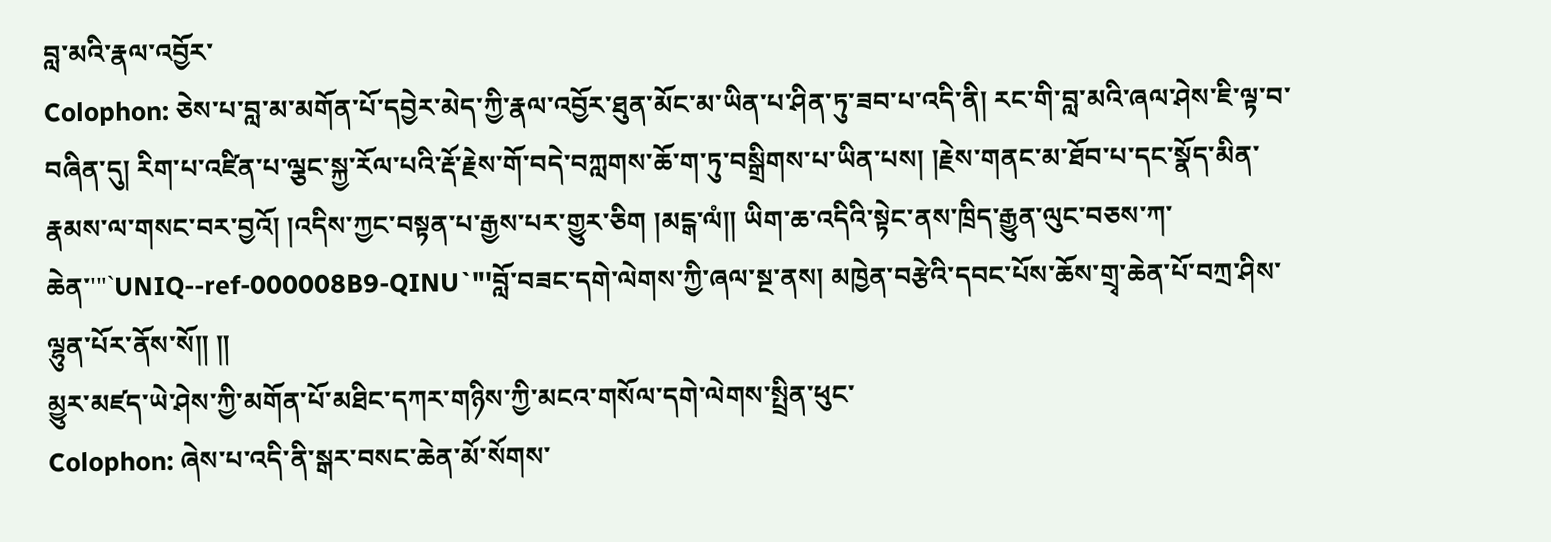བླ་མའི་རྣལ་འབྱོར་
Colophon: ཅེས་པ་བླ་མ་མགོན་པོ་དབྱེར་མེད་ཀྱི་རྣལ་འབྱོར་ཐུན་མོང་མ་ཡིན་པ་ཤིན་ཏུ་ཟབ་པ་འདི་ནི། རང་གི་བླ་མའི་ཞལ་ཤེས་ཇི་ལྟ་བ་བཞིན་དུ། རིག་པ་འཛིན་པ་ལྕང་སྐྱ་རོལ་པའི་རྡོ་རྗེས་གོ་བདེ་བཀླགས་ཆོ་ག་ཏུ་བསྒྲིགས་པ་ཡིན་པས། །རྗེས་གནང་མ་ཐོབ་པ་དང་སྣོད་མིན་རྣམས་ལ་གསང་བར་བྱའོ། །འདིས་ཀྱང་བསྟན་པ་རྒྱས་པར་གྱུར་ཅིག །མངྒ་ལཾ༎ ཡིག་ཆ་འདིའི་སྟེང་ནས་ཁྲིད་རྒྱུན་ལུང་བཅས་ཀ་ཆེན་'"`UNIQ--ref-000008B9-QINU`"'བློ་བཟང་དགེ་ལེགས་ཀྱི་ཞལ་སྔ་ནས། མཁྱེན་བརྩེའི་དབང་པོས་ཆོས་གྲྭ་ཆེན་པོ་བཀྲ་ཤིས་ལྷུན་པོར་ནོས་སོ༎ ༎
མྱུར་མཛད་ཡེ་ཤེས་ཀྱི་མགོན་པོ་མཐིང་དཀར་གཉིས་ཀྱི་མངའ་གསོལ་དགེ་ལེགས་སྤྲིན་ཕུང་
Colophon: ཞེས་པ་འདི་ནི་སྒར་བསང་ཆེན་མོ་སོགས་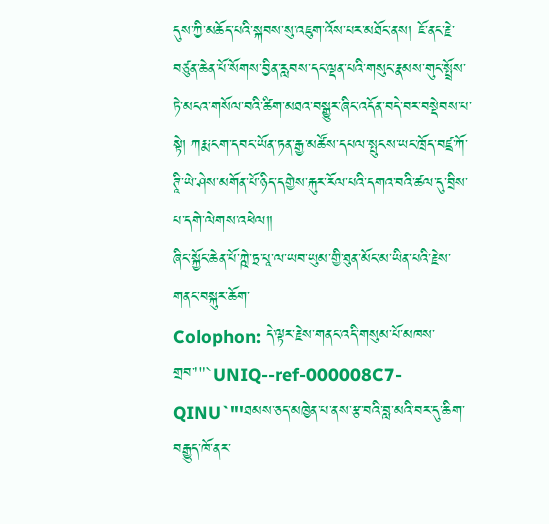དུས་ཀྱི་མཆོད་པའི་སྐབས་སུ་འཇུག་འོས་པར་མཐོང་ནས། ཇོ་ནང་རྗེ་བཙུན་ཆེན་པོ་སོགས་བྱིན་རླབས་དང་ལྡན་པའི་གསུང་རྣམས་གུང་སྤྲོས་ཏེ་མངའ་གསོལ་བའི་ཚིག་མཐའ་བསྒྱུར་ཞིང་འདོན་བདེ་བར་བསྡེབས་པ་སྟེ། ཀརྨ་ངག་དབང་ཡོན་ཏན་རྒྱ་མཚོས་དཔལ་སྤུངས་ཡང་ཁྲོད་བཛྲ་ཀོ་ཊཱི་ཡེ་ཤེས་མགོན་པོ་ཉིད་དགྱེས་རྐུར་རོལ་པའི་དགའ་བའི་ཚལ་དུ་བྲིས་པ་དགེ་ལེགས་འཕེལ༎
ཞིང་སྐྱོང་ཆེན་པོ་ཀྵེ་ཏྲ་པཱ་ལ་ཡབ་ཡུམ་གྱི་ཐུན་མོང་མ་ཡིན་པའི་རྗེས་གནང་བསྐུར་ཆོག་
Colophon: དེ་ལྟར་རྗེས་གནང་འདི་གསུམ་པོ་མཁས་གྲབ་'"`UNIQ--ref-000008C7-QINU`"'ཐམས་ཅད་མཁྱེན་པ་ནས་རྩ་བའི་བླ་མའི་བར་དུ་ཆིག་བརྒྱུད་ཁོ་ནར་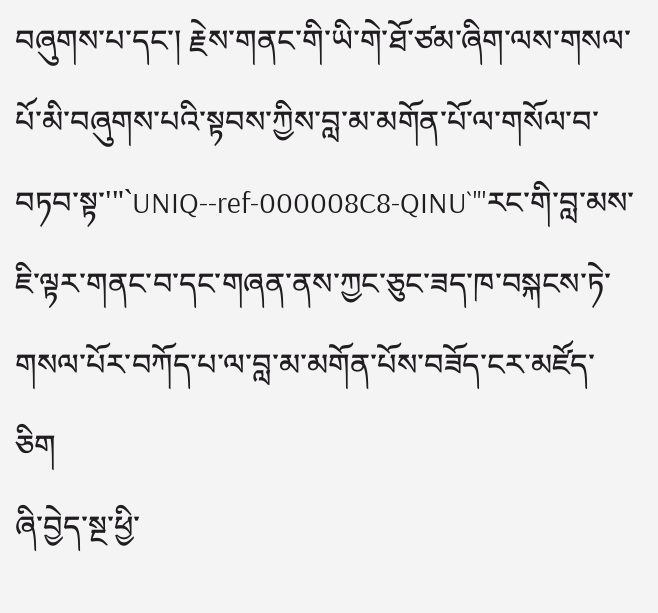བཞུགས་པ་དང་། རྗེས་གནང་གི་ཡི་གེ་ཐོ་ཙམ་ཞིག་ལས་གསལ་པོ་མི་བཞུགས་པའི་སྟབས་ཀྱིས་བླ་མ་མགོན་པོ་ལ་གསོལ་བ་བཏབ་སྟ་'"`UNIQ--ref-000008C8-QINU`"'རང་གི་བླ་མས་ཇི་ལྟར་གནང་བ་དང་གཞན་ནས་ཀྱང་ཅུང་ཟད་ཁ་བསྐངས་ཏེ་གསལ་པོར་བཀོད་པ་ལ་བླ་མ་མགོན་པོས་བཟོད་ངར་མཛོད་ཅིག
ཞི་བྱེད་སྔ་ཕྱི་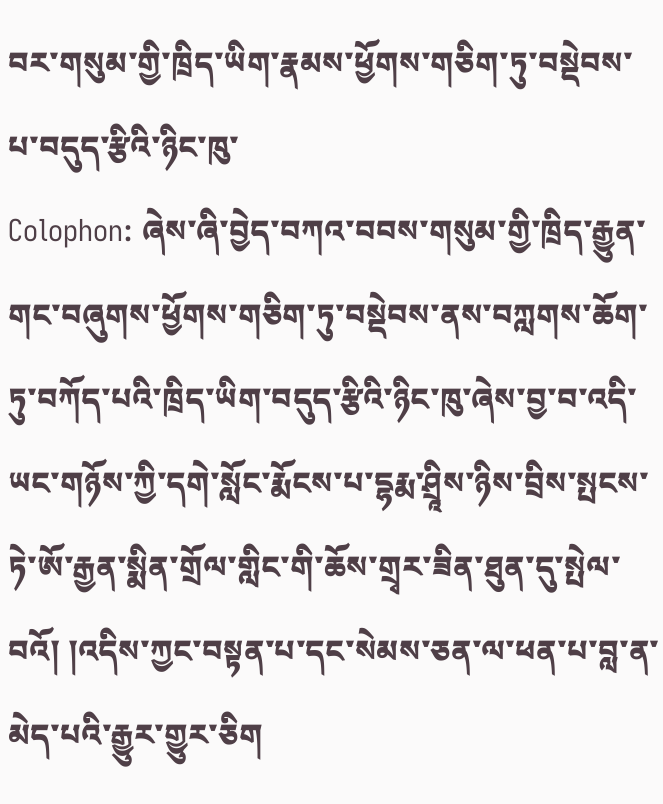བར་གསུམ་གྱི་ཁྲིད་ཡིག་རྣམས་ཕྱོགས་གཅིག་ཏུ་བསྡེབས་པ་བདུད་རྩིའི་ཉིང་ཁུ་
Colophon: ཞེས་ཞི་བྱེད་བཀའ་བབས་གསུམ་གྱི་ཁྲིད་རྒྱུན་གང་བཞུགས་ཕྱོགས་གཅིག་ཏུ་བསྡེབས་ནས་བཀླགས་ཆོག་ཏུ་བཀོད་པའི་ཁྲིད་ཡིག་བདུད་རྩིའི་ཉིང་ཁུ་ཞེས་བྱ་བ་འདི་ཡང་གཉོས་ཀྱི་དགེ་སློང་རྨོངས་པ་དྷརྨ་ཤྲཱིས་ཉིས་བྲིས་སྤངས་ཏེ་ཨོ་རྒྱན་སྨིན་གྲོལ་གླིང་གི་ཆོས་གྲྭར་ཟིན་ཐུན་དུ་སྤེལ་བའོ། །འདིས་ཀྱང་བསྟན་པ་དང་སེམས་ཅན་ལ་ཕན་པ་བླ་ན་མེད་པའི་རྒྱུར་གྱུར་ཅིག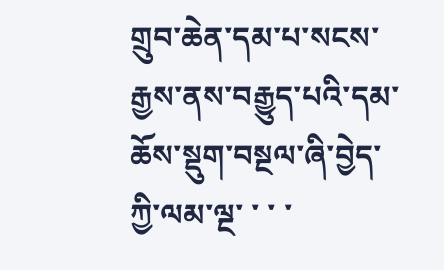གྲུབ་ཆེན་དམ་པ་སངས་རྒྱས་ནས་བརྒྱུད་པའི་དམ་ཆོས་སྡུག་བསྔལ་ཞི་བྱེད་ཀྱི་ལམ་ལྔ་ ་ ་ ་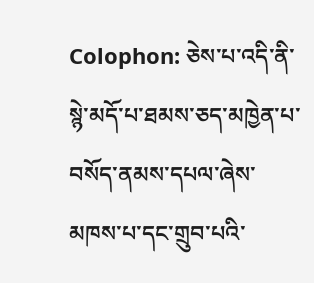Colophon: ཅེས་པ་འདི་ནི་སྙེ་མདོ་པ་ཐམས་ཅད་མཁྱེན་པ་བསོད་ནམས་དཔལ་ཞེས་མཁས་པ་དང་གྲུབ་པའི་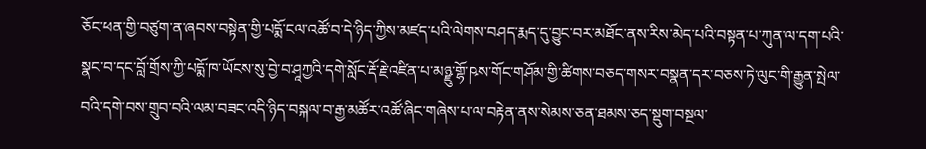ཅོང་ཕན་གྱི་བཙུག་ན་ཞབས་བསྟེན་གྱི་པདྨོ་ངལ་འཚོ་བ་དེ་ཉིད་ཀྱིས་མཛད་པའི་ལེགས་བཤད་རྨད་དུ་བྱུང་བར་མཐོང་ནས་རིས་མེད་པའི་བསྟན་པ་ཀུན་ལ་དག་པའི་སྣང་བ་དང་བློ་གྲོས་ཀྱི་པདྨོ་ཁ་ཡོངས་སུ་བྱེ་བ་ཤཱཀྱའི་དགེ་སློང་རྡོ་རྗེ་འཛིན་པ་མཉྫུ་གྷོ་ཥས་གོང་གཤོམ་གྱི་ཚིགས་བཅད་གསར་བསྣན་དར་བཅས་ཏེ་ལུང་གི་རྒྱུན་སྤེལ་བའི་དགེ་བས་གྲུབ་བའི་ལམ་བཟང་འདི་ཉིད་བསྐལ་བ་རྒྱ་མཚོར་འཚོ་ཞིང་གཞེས་པ་ལ་བརྟེན་ནས་སེམས་ཅན་ཐམས་ཅད་སྡུག་བསྔལ་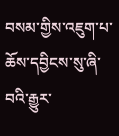བསམ་གྱིས་འཇུག་པ་ཆོས་དབྱིངས་སུ་ཞི་བའི་རྒྱུར་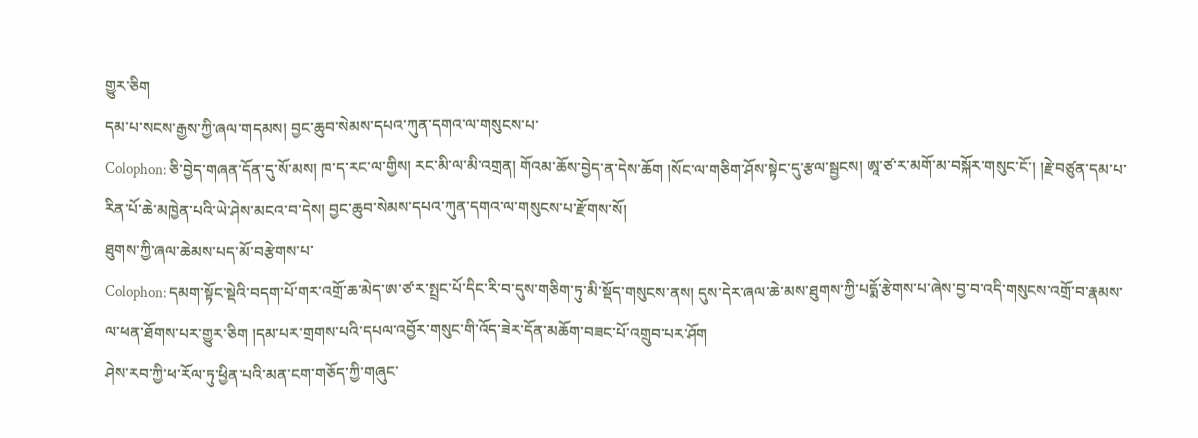གྱུར་ཅིག
དམ་པ་སངས་རྒྱས་ཀྱི་ཞལ་གདམས། བྱང་ཆུབ་སེམས་དཔའ་ཀུན་དགའ་ལ་གསུངས་པ་
Colophon: ཅི་བྱེད་གཞན་དོན་དུ་སོ་མས། ཁ་ད་རང་ལ་གྱིས། རང་མི་ལ་མི་འགྲན། གོའམ་ཆོས་བྱེད་ན་དེས་ཆོག །སོང་ལ་གཅིག་ཤོས་སྟེང་དུ་རྩལ་སྦྱངས། ཨཱ་ཙ་ར་མགོ་མ་བསྐོར་གསུང་ངོ་། །རྗེ་བཙུན་དམ་པ་རིན་པོ་ཆེ་མཁྱེན་པའི་ཡེ་ཤེས་མངའ་བ་དེས། བྱང་ཆུབ་སེམས་དཔའ་ཀུན་དགའ་ལ་གསུངས་པ་རྫོགས་སོ།
ཐུགས་ཀྱི་ཞལ་ཆེམས་པད་མོ་བརྩེགས་པ་
Colophon: དམག་སྟོང་སྡེའི་བདག་པོ་གར་འགྲོ་ཆ་མེད་ཨ་ཙ་ར་སྤྲང་པོ་དིང་རི་བ་དུས་གཅིག་ཏུ་མི་སྡོད་གསུངས་ནས། དུས་དེར་ཞལ་ཆེ་མས་ཐུགས་ཀྱི་པདྨོ་རྩེགས་པ་ཞེས་བྱ་བ་འདི་གསུངས་འགྲོ་བ་རྣམས་ལ་ཕན་ཐོགས་པར་གྱུར་ཅིག །དམ་པར་གྲགས་པའི་དཔལ་འབྱོར་གསུང་གི་འོད་ཟེར་དོན་མཆོག་བཟང་པོ་འགྲུབ་པར་ཤོག
ཤེས་རབ་ཀྱི་ཕ་རོལ་ཏུ་ཕྱིན་པའི་མན་ངག་གཅོད་ཀྱི་གཞུང་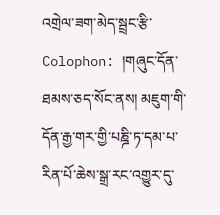འགྲེལ་ཟག་མེད་སྦྲང་རྩི་
Colophon: །གཞུང་དོན་ཐམས་ཅད་སོང་ནས། མཇུག་གི་དོན་རྒྱ་གར་གྱི་པཎྜི་ཏ་དམ་པ་རིན་པོ་ཆེས་སྒྲ་རང་འགྱུར་དུ་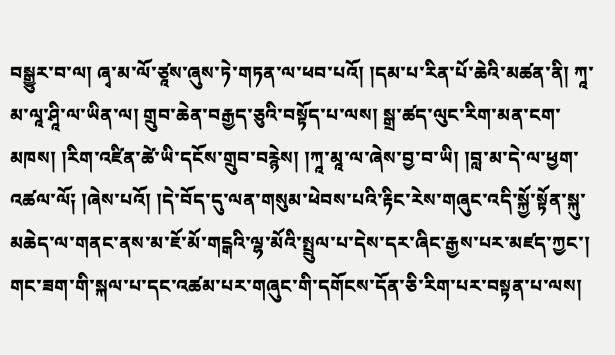བསྒྱུར་བ་ལ། ཞྭ་མ་ལོ་ཙཱས་ཞུས་ཏེ་གཏན་ལ་ཕབ་པའོ། །དམ་པ་རིན་པོ་ཆེའི་མཚན་ནི། ཀཱ་མ་ལཱ་ཤཱི་ལ་ཡིན་ལ། གྲུབ་ཆེན་བརྒྱད་ཅུའི་བསྟོད་པ་ལས། སྒྲ་ཚད་ལུང་རིག་མན་ངག་མཁས། །རིག་འཛིན་ཚེ་ཡི་དངོས་གྲུབ་བརྙེས། །ཀཱ་མཱ་ལ་ཞེས་བྱ་བ་ཡི། །བླ་མ་དེ་ལ་ཕྱག་འཚལ་ལོ༏ །ཞེས་པའོ། །དེ་བོད་དུ་ལན་གསུམ་ཕེབས་པའི་རྟིང་རེས་གཞུང་འདི་སྐྱོ་སྟོན་སྐུ་མཆེད་ལ་གནང་ནས་མ་ཇོ་མོ་གངྒའི་ལྷ་མོའི་སྤྲུལ་པ་དེས་དར་ཞིང་རྒྱས་པར་མཛད་ཀྱང་། གང་ཟག་གི་སྐལ་པ་དང་འཚམ་པར་གཞུང་གི་དགོངས་དོན་ཅི་རིག་པར་བསྟན་པ་ལས།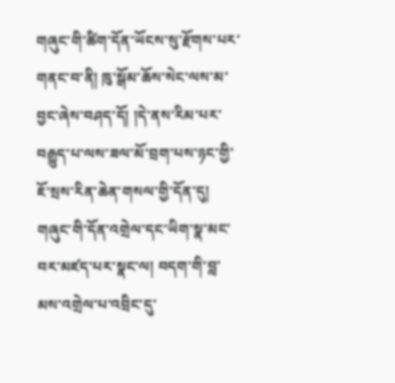གཞུང་གི་ཚིག་དོན་ཡོངས་སུ་རྫོགས་པར་གནང་བ་ནི། ཁུ་སྒོམ་ཆོས་སེང་ལས་མ་བྱང་ཞེས་བཤད་དོ། །དེ་ནས་རིམ་པར་བརྒྱུད་པ་ལས་ཟལ་མོ་བྲག་པས་ཉང་གྱི་ཇོ་སྲས་རིན་ཆེན་གསལ་གྱི་དོན་དུ། གཞུང་གི་དོན་འགྲེལ་དང་ཡིག་སྣ་མང་བར་མཛད་པར་སྣང་ལ། བདག་གི་བླ་མས་འགྲེལ་པ་འབྲིང་དུ་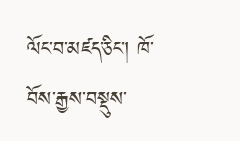ལོང་བ་མཛད་ཅིང་། ཁོ་བོས་རྒྱས་བསྡུས་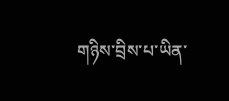གཉིས་བྲིས་པ་ཡིན་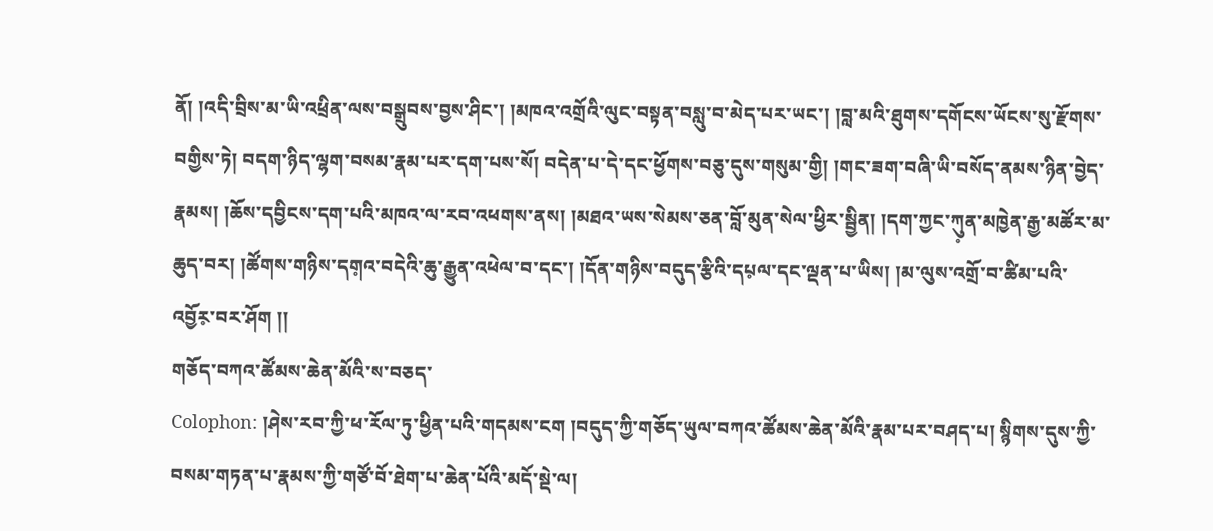ནོ། །འདི་བྲིས་མ་ཡི་འཕྲིན་ལས་བསྒྲུབས་བྱས་ཤིང་། །མཁའ་འགྲོའི་ལུང་བསྟན་བསླུ་བ་མེད་པར་ཡང་། །བླ་མའི་ཐུགས་དགོངས་ཡོངས་སུ་རྫོགས་བགྱིས་ཏེ། བདག་ཉིད་ལྷག་བསམ་རྣམ་པར་དག་པས་སོ། བདེན་པ་དེ་དང་ཕྱོགས་བཅུ་དུས་གསུམ་གྱི། །གང་ཟག་བཞི་ཡི་བསོད་ནམས་ཉིན་བྱེད་རྣམས། །ཆོས་དབྱིངས་དག་པའི་མཁའ་ལ་རབ་འཕགས་ནས། །མཐའ་ཡས་སེམས་ཅན་བློ་མུན་སེལ་ཕྱིར་སྦྱིན། །དག་ཀྱང་ཀུ༷ན་མཁྱེན་རྒྱ་མཚོར་མ་ཆུད་བར། །ཚོགས་གཉིས་དག༷འ་བདེའི་ཆུ་རྒྱུན་འཕེལ་བ་དང་། །དོན་གཉིས་བདུད་རྩིའི་དཔ༷ལ་དང་ལྡན་པ་ཡིས། །མ་ལུས་འགྲོ་བ་ཚིམ་པའི་འབྱོར༷་བར་ཤོག །།
གཅོད་བཀའ་ཚོམས་ཆེན་མོའི་ས་བཅད་
Colophon: །ཤེས་རབ་ཀྱི་ཕ་རོལ་ཏུ་ཕྱིན་པའི་གདམས་ངག །བདུད་ཀྱི་གཅོད་ཡུལ་བཀའ་ཚོམས་ཆེན་མོའི་རྣམ་པར་བཤད་པ། སྙིགས་དུས་ཀྱི་བསམ་གཏན་པ་རྣམས་ཀྱི་གཙོ་བོ་ཐེག་པ་ཆེན་པོའི་མདོ་སྡེ་ལ།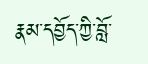རྣམ་དབྱོད་ཀྱི་བློ་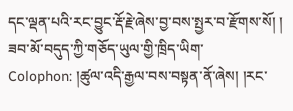དང་ལྡན་པའི་རང་བྱུང་རྡོ་རྗེ་ཞེས་བྱ་བས་སྤྱར་བ་རྫོགས་སོ། །
ཟབ་མོ་བདུད་ཀྱི་གཅོད་ཡུལ་གྱི་ཁྲིད་ཡིག་
Colophon: །ཚུལ་འདི་རྒྱལ་བས་བསྟན་ནོ་ཞེས། །རང་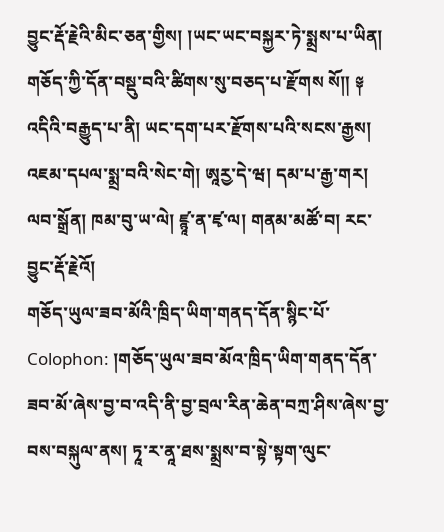བྱུང་རྡོ་རྗེའི་མིང་ཅན་གྱིས། །ཡང་ཡང་བསྐྱར་ཏེ་སྨྲས་པ་ཡིན། གཅོད་ཀྱི་དོན་བསྡུ་བའི་ཚིགས་སུ་བཅད་པ་རྫོགས སོ༎ ༈ འདིའི་བརྒྱུད་པ་ནི། ཡང་དག་པར་རྫོགས་པའི་སངས་རྒྱས། འཇམ་དཔལ་སྨྲ་བའི་སེང་གེ། ཨཱརྱ་དེ་ཝ། དམ་པ་རྒྱ་གར། ལབ་སྒྲོན། ཁམ་བུ་ཡ་ལེ། ཛྙཱ་ན་ཛྭ་ལ། གནམ་མཚོ་བ། རང་བྱུང་རྡོ་རྗེའོ།
གཅོད་ཡུལ་ཟབ་མོའི་ཁྲིད་ཡིག་གནད་དོན་སྙིང་པོ་
Colophon: །གཅོད་ཡུལ་ཟབ་མོའ་ཁྲིད་ཡིག་གནད་དོན་ཟབ་མོ་ཞེས་བྱ་བ་འདི་ནི་བྱ་བྲལ་རིན་ཆེན་བཀྲ་ཤིས་ཞེས་བྱ་བས་བསྐུལ་ནས། ཏཱ་ར་ནཱ་ཐས་སྨྲས་བ་སྟེ་སྟག་ལུང་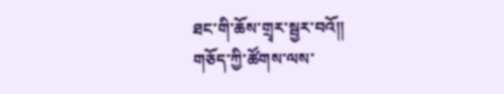ཐང་གི་ཆོས་གྲྭར་སྦྱར་བའོ༎
གཅོད་ཀྱི་ཚོགས་ལས་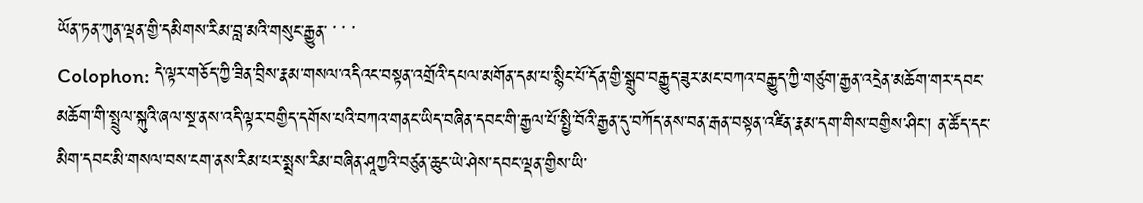ཡོན་ཏན་ཀུན་ལྡན་གྱི་དམིགས་རིམ་བླ་མའི་གསུང་རྒྱུན་ ་ ་ ་
Colophon: དེ་ལྟར་གཅོད་ཀྱི་ཟིན་བྲིས་རྣམ་གསལ་འདིའང་བསྟན་འགྲོའི་དཔལ་མགོན་དམ་པ་སྙིང་པོ་དོན་གྱི་སྒྲུབ་བརྒྱུད་ཟུར་མང་བཀའ་བརྒྱུད་ཀྱི་གཙུག་རྒྱན་འདྲེན་མཆོག་གར་དབང་མཆོག་གི་སྤྲུལ་སྐུའི་ཞལ་སྔ་ནས་འདི་ལྟར་བགྱིད་དགོས་པའི་བཀའ་གནང་ཡིད་བཞིན་དབང་གི་རྒྱལ་པོ་སྤྱི་བོའི་རྒྱན་དུ་བཀོད་ནས་བན་རྒན་བསྟན་འཛིན་རྣམ་དག་གིས་བགྱིས་ཤིང་། ན་ཚོད་དང་མིག་དབང་མི་གསལ་བས་ངག་ནས་རིམ་པར་སྨྲས་རིམ་བཞིན་ཤཱཀྱའི་བཙུན་ཆུང་ཡེ་ཤེས་དབང་ལྡན་གྱིས་ཡི་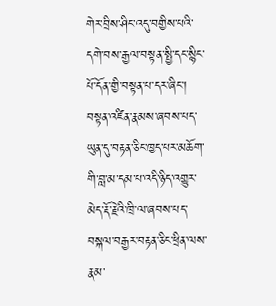གེར་བྲིས་ཤིང་འདུ་བགྱིས་པའི་དགེ་བས་རྒྱལ་བསྟན་སྤྱི་དང་སྙིང་པོ་དོན་གྱི་བསྟན་པ་དར་ཞིང་། བསྟན་འཛིན་རྣམས་ཞབས་པད་ཡུན་དུ་བརྟན་ཅིང་ཁྱད་པར་མཆོག་གི་བླ་མ་དམ་པ་འདི་ཉིད་འགྱུར་མེད་རྡོ་རྗེའི་ཁྲི་ལ་ཞབས་པད་བསྐལ་བརྒྱར་བརྟན་ཅིང་ཕྲིན་ལས་རྣམ་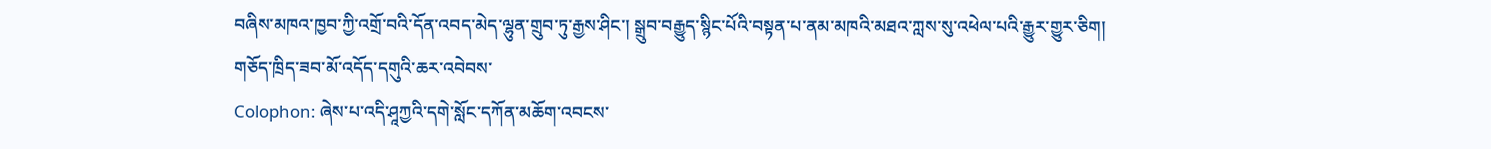བཞིས་མཁའ་ཁྱབ་ཀྱི་འགྲོ་བའི་དོན་འབད་མེད་ལྷུན་གྲུབ་ཏུ་རྒྱས་ཤིང་། སྒྲུབ་བརྒྱུད་སྙིང་པོའི་བསྟན་པ་ནམ་མཁའི་མཐའ་ཀླས་སུ་འཕེལ་པའི་རྒྱུར་གྱུར་ཅིག།
གཅོད་ཁྲིད་ཟབ་མོ་འདོད་དགུའི་ཆར་འབེབས་
Colophon: ཞེས་པ་འདི་ཤཱཀྱའི་དགེ་སློང་དཀོན་མཆོག་འབངས་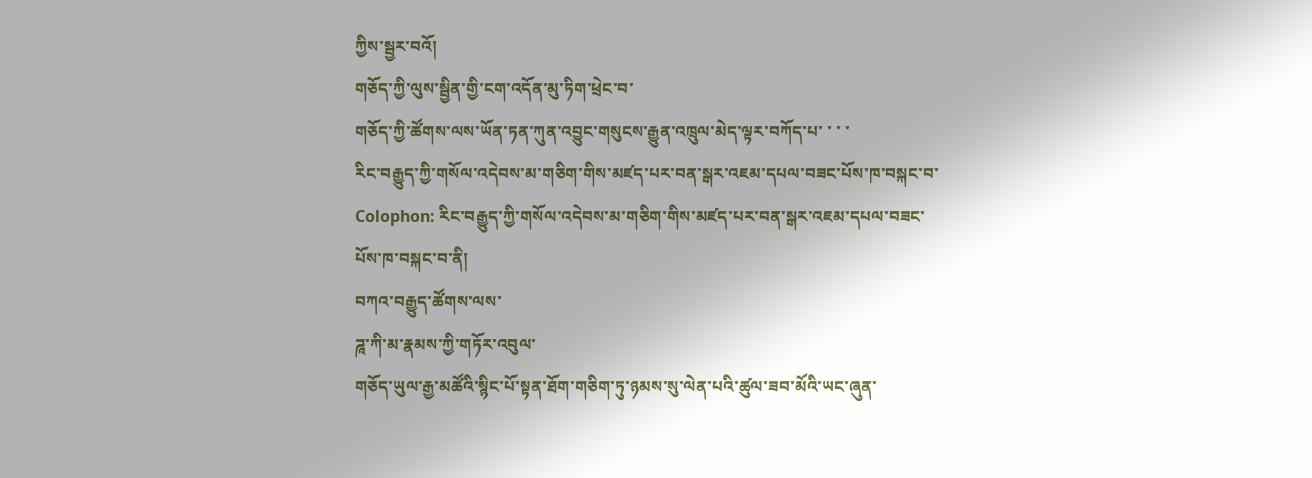ཀྱིས་སྦྱར་བའོ།
གཅོད་ཀྱི་ལུས་སྦྱིན་གྱི་ངག་འདོན་མུ་ཏིག་ཕྲེང་བ་
གཅོད་ཀྱི་ཚོགས་ལས་ཡོན་ཏན་ཀུན་འབྱུང་གསུངས་རྒྱུན་འཁྲུལ་མེད་ལྟར་བཀོད་པ་ ་ ་ ་
རིང་བརྒྱུད་ཀྱི་གསོལ་འདེབས་མ་གཅིག་གིས་མཛད་པར་བན་སྒར་འཇམ་དཔལ་བཟང་པོས་ཁ་བསྐང་བ་
Colophon: རིང་བརྒྱུད་ཀྱི་གསོལ་འདེབས་མ་གཅིག་གིས་མཛད་པར་བན་སྒར་འཇམ་དཔལ་བཟང་པོས་ཁ་བསྐང་བ་ནི།
བཀའ་བརྒྱུད་ཚོགས་ལས་
ཌཱ་ཀི་མ་རྣམས་ཀྱི་གཏོར་འབུལ་
གཅོད་ཡུལ་རྒྱ་མཚོའི་སྙིང་པོ་སྟན་ཐོག་གཅིག་ཏུ་ཉམས་སུ་ལེན་པའི་ཚུལ་ཟབ་མོའི་ཡང་ཞུན་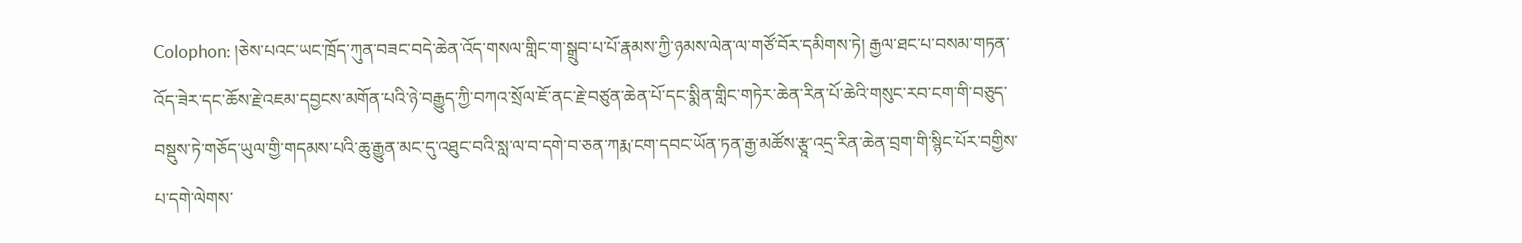Colophon: །ཅེས་པའང་ཡང་ཁྲོད་ཀུན་བཟང་བདེ་ཆེན་འོད་གསལ་གླིང་ག་སྒྲུབ་པ་པོ་རྣམས་ཀྱི་ཉམས་ལེན་ལ་གཙོ་བོར་དམིགས་ཏེ། རྒྱལ་ཐང་པ་བསམ་གཏན་འོད་ཟེར་དང་ཆོས་རྗེ་འཇམ་དབྱངས་མགོན་པའི་ཉེ་བརྒྱུད་ཀྱི་བཀའ་སྲོལ་ཇོ་ནང་རྗེ་བཙུན་ཆེན་པོ་དང་སྨིན་གླིང་གཏེར་ཆེན་རིན་པོ་ཆེའི་གསུང་རབ་ངག་གི་བཅུད་བསྡུས་ཏེ་གཅོད་ཡུལ་གྱི་གདམས་པའི་ཆུ་རྒྱུན་མང་དུ་འཐུང་བའི་སླ་ལ་བ་དགེ་བ་ཅན་ཀརྨ་ངག་དབང་ཡོན་ཏན་རྒྱ་མཚོས་རྩཱ་འདྲ་རིན་ཆེན་བྲག་གི་སྙིང་པོར་བགྱིས་པ་དགེ་ལེགས་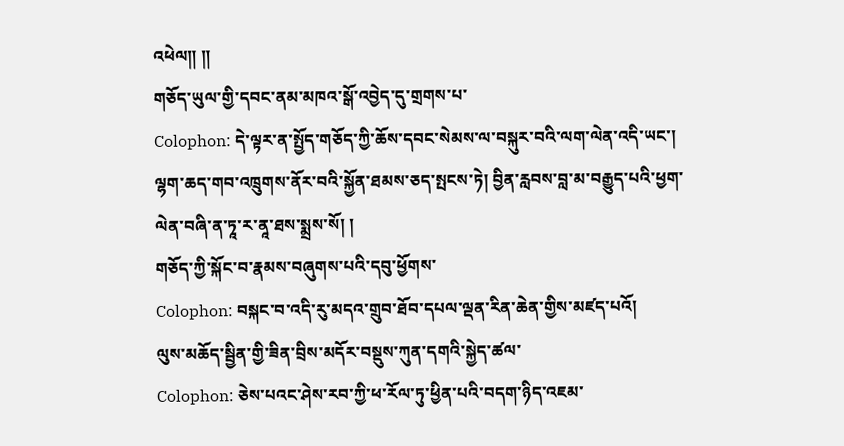འཕེལ༎ ༎
གཅོད་ཡུལ་གྱི་དབང་ནམ་མཁའ་སྒོ་འབྱེད་དུ་གྲགས་པ་
Colophon: དེ་ལྟར་ན་སྤྱོད་གཅོད་ཀྱི་ཆོས་དབང་སེམས་ལ་བསྐུར་བའི་ལག་ལེན་འདི་ཡང་། ལྷག་ཆད་གབ་འཁྲུགས་ནོར་བའི་སྐྱོན་ཐམས་ཅད་སྤངས་ཏེ། བྱིན་རླབས་བླ་མ་བརྒྱུད་པའི་ཕྱག་ལེན་བཞི་ན་ཏཱ་ར་ནཱ་ཐས་སྨྲས་སོ། །
གཅོད་ཀྱི་སྐོང་བ་རྣམས་བཞུགས་པའི་དབུ་ཕྱོགས་
Colophon: བསྐང་བ་འདི་རུ་མདའ་གྲུབ་ཐོབ་དཔལ་ལྡན་རིན་ཆེན་གྱིས་མཛད་པའོ།
ལུས་མཆོད་སྦྱིན་གྱི་ཟིན་བྲིས་མདོར་བསྡུས་ཀུན་དགའི་སྐྱེད་ཚལ་
Colophon: ཅེས་པའང་ཤེས་རབ་ཀྱི་ཕ་རོལ་ཏུ་ཕྱིན་པའི་བདག་ཉིད་འཇམ་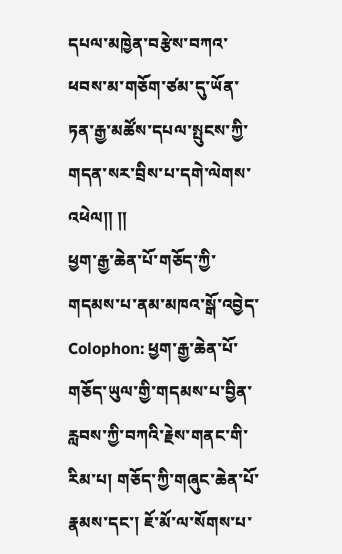དཔལ་མཁྱེན་བརྩེས་བཀའ་ཕབས་མ་གཅོག་ཙམ་དུ་ཡོན་ཏན་རྒྱ་མཚོས་དཔལ་སྤུངས་ཀྱི་གདན་སར་བྲིས་པ་དགེ་ལེགས་འཕེལ༎ ༎
ཕྱག་རྒྱ་ཆེན་པོ་གཅོད་ཀྱི་གདམས་པ་ནམ་མཁའ་སྒོ་འབྱེད་
Colophon: ཕྱག་རྒྱ་ཆེན་པོ་གཅོད་ཡུལ་གྱི་གདམས་པ་བྱིན་རླབས་ཀྱི་བཀའི་རྗེས་གནང་གི་རིམ་པ། གཅོད་ཀྱི་གཞུང་ཆེན་པོ་རྣམས་དང་། ཇོ་མོ་ལ་སོགས་པ་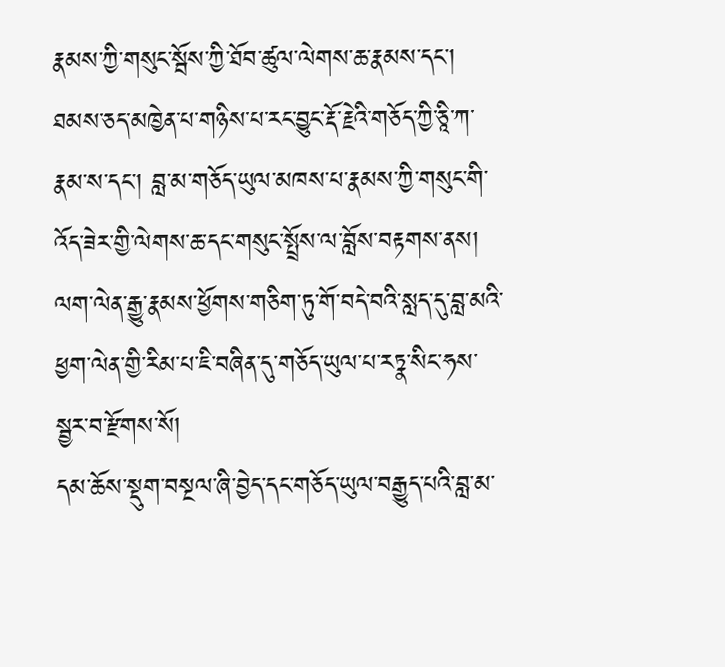རྣམས་ཀྱི་གསུང་སྦོས་ཀྱི་ཐོབ་ཚུལ་ལེགས་ཆ་རྣམས་དང་། ཐམས་ཅད་མཁྱེན་པ་གཉིས་པ་རང་བྱུང་རྡོ་རྗེའི་གཅོད་ཀྱི་ཅཱི་ཀ་རྣམ་ས་དང་། བླ་མ་གཅོད་ཡུལ་མཁས་པ་རྣམས་ཀྱི་གསུང་གི་འོད་ཟེར་གྱི་ལེགས་ཆ་དང་གསུང་སྤྲོས་ལ་བློས་བརྟགས་ནས། ལག་ལེན་རྒྱུ་རྣམས་ཕྱོགས་གཅིག་ཏུ་གོ་བདེ་བའི་སླད་དུ་བླ་མའི་ཕྱག་ལེན་གྱི་རིམ་པ་ཇི་བཞིན་དུ་གཅོད་ཡུལ་པ་རཏྣ་སིང་ཧས་སྦྱར་བ་རྫོགས་སོ།
དམ་ཆོས་སྡུག་བསྔལ་ཞི་བྱེད་དང་གཅོད་ཡུལ་བརྒྱུད་པའི་བླ་མ་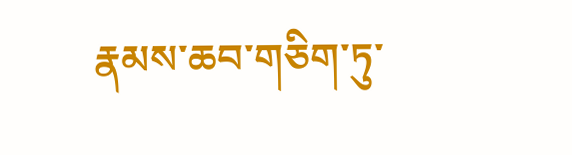རྣམས་ཆབ་གཅིག་ཏུ་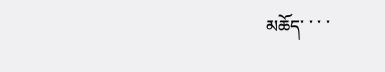མཆོད་ ་ ་ ་